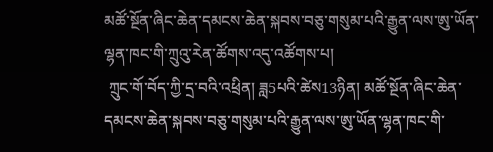མཚོ་སྔོན་ཞིང་ཆེན་དམངས་ཆེན་སྐབས་བཅུ་གསུམ་པའི་རྒྱུན་ལས་ཨུ་ཡོན་ལྷན་ཁང་གི་ཀྲུའུ་རེན་ཚོགས་འདུ་འཚོགས་པ།
 ཀྲུང་གོ་བོད་ཀྱི་དྲ་བའི་འཕྲིན། ཟླ5པའི་ཚེས13ཉིན། མཚོ་སྔོན་ཞིང་ཆེན་དམངས་ཆེན་སྐབས་བཅུ་གསུམ་པའི་རྒྱུན་ལས་ཨུ་ཡོན་ལྷན་ཁང་གི་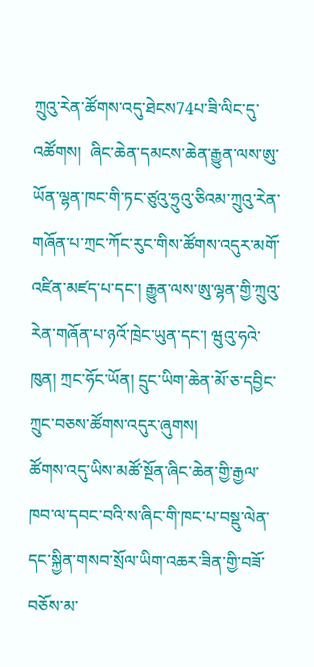ཀྲུའུ་རེན་ཚོགས་འདུ་ཐེངས74པ་ཟི་ལིང་དུ་འཚོགས།  ཞིང་ཆེན་དམངས་ཆེན་རྒྱུན་ལས་ཨུ་ཡོན་ལྷན་ཁང་གི་ཏང་ཙུའུ་ཧྲུའུ་ཅིའམ་ཀྲུའུ་རེན་གཞོན་པ་ཀྲང་ཀོང་རུང་གིས་ཚོགས་འདུར་མགོ་འཛིན་མཛད་པ་དང་། རྒྱུན་ལས་ཨུ་ལྷན་གྱི་ཀྲུའུ་རེན་གཞོན་པ་ཉའོ་ཁྲེང་ཡུན་དང་། ཝུའུ་ཧའེ་ཁུན། ཀྲང་ཧོང་ཡོན། དྲུང་ཡིག་ཆེན་མོ་ཅ་དབྱིང་ཀྲུང་བཅས་ཚོགས་འདུར་ཞུགས།
ཚོགས་འདུ་ཡིས་མཚོ་སྔོན་ཞིང་ཆེན་གྱི་རྒྱལ་ཁབ་ལ་དབང་བའི་ས་ཞིང་གི་ཁང་པ་བསྡུ་ལེན་དང་སྐྱིན་གསབ་སྲོལ་ཡིག་འཆར་ཟིན་གྱི་བཟོ་བཅོས་མ་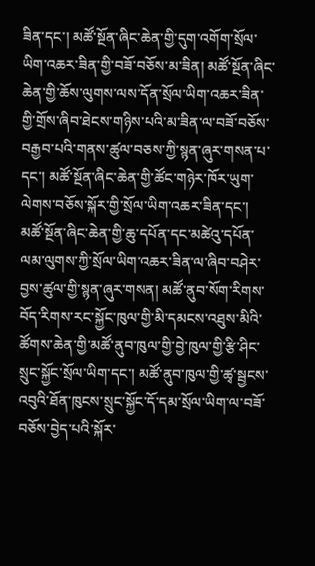ཟིན་དང་། མཚོ་སྔོན་ཞིང་ཆེན་གྱི་དུག་འགོག་སྲོལ་ཡིག་འཆར་ཟིན་གྱི་བཟོ་བཅོས་མ་ཟིན། མཚོ་སྔོན་ཞིང་ཆེན་གྱི་ཆོས་ལུགས་ལས་དོན་སྲོལ་ཡིག་འཆར་ཟིན་གྱི་གྲོས་ཞིབ་ཐེངས་གཉིས་པའི་མ་ཟིན་ལ་བཟོ་བཅོས་བརྒྱབ་པའི་གནས་ཚུལ་བཅས་ཀྱི་སྙན་ཞུར་གསན་པ་དང་། མཚོ་སྔོན་ཞིང་ཆེན་གྱི་ཚོང་གཉེར་ཁོར་ཡུག་ལེགས་བཅོས་སྐོར་གྱི་སྲོལ་ཡིག་འཆར་ཟིན་དང་། མཚོ་སྔོན་ཞིང་ཆེན་གྱི་ཆུ་དཔོན་དང་མཚེའུ་དཔོན་ལམ་ལུགས་ཀྱི་སྲོལ་ཡིག་འཆར་ཟིན་ལ་ཞིབ་བཤེར་བྱས་ཚུལ་གྱི་སྙན་ཞུར་གསན། མཚོ་ནུབ་སོག་རིགས་བོད་རིགས་རང་སྐྱོང་ཁུལ་གྱི་མི་དམངས་འཐུས་མིའི་ཚོགས་ཆེན་གྱི་མཚོ་ནུབ་ཁུལ་གྱི་བྱེ་ཁུལ་གྱི་རྩི་ཤིང་སྲུང་སྐྱོང་སྲོལ་ཡིག་དང་། མཚོ་ནུབ་ཁུལ་གྱི་ཚྭ་སྦྱངས་འབུའི་ཐོན་ཁུངས་སྲུང་སྐྱོང་དོ་དམ་སྲོལ་ཡིག་ལ་བཟོ་བཅོས་བྱེད་པའི་སྐོར་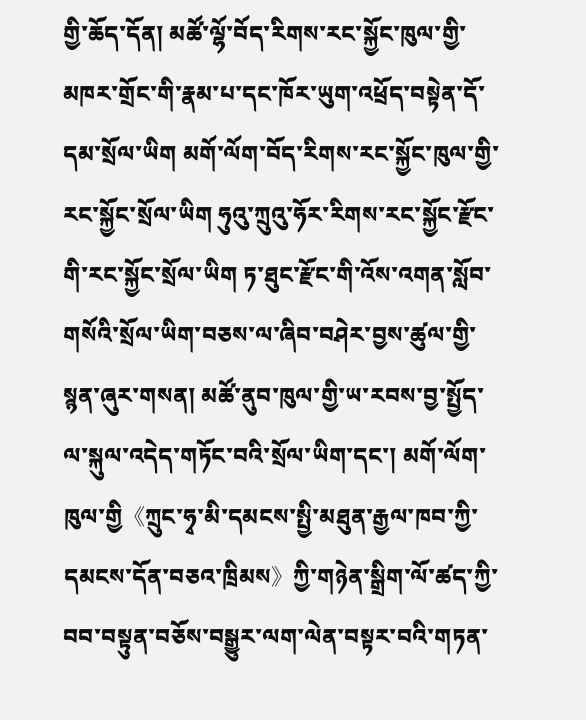གྱི་ཆོད་དོན། མཚོ་ལྷོ་བོད་རིགས་རང་སྐྱོང་ཁུལ་གྱི་མཁར་གྲོང་གི་རྣམ་པ་དང་ཁོར་ཡུག་འཕྲོད་བསྟེན་དོ་དམ་སྲོལ་ཡིག མགོ་ལོག་བོད་རིགས་རང་སྐྱོང་ཁུལ་གྱི་རང་སྐྱོང་སྲོལ་ཡིག ཧུའུ་ཀྲུའུ་ཧོར་རིགས་རང་སྐྱོང་རྫོང་གི་རང་སྐྱོང་སྲོལ་ཡིག ཏ་ཐུང་རྫོང་གི་འོས་འགན་སློབ་གསོའི་སྲོལ་ཡིག་བཅས་ལ་ཞིབ་བཤེར་བྱས་ཚུལ་གྱི་སྙན་ཞུར་གསན། མཚོ་ནུབ་ཁུལ་གྱི་ཡ་རབས་བྱ་སྤྱོད་ལ་སྐུལ་འདེད་གཏོང་བའི་སྲོལ་ཡིག་དང་། མགོ་ལོག་ཁུལ་གྱི《ཀྲུང་ཧྭ་མི་དམངས་སྤྱི་མཐུན་རྒྱལ་ཁབ་ཀྱི་དམངས་དོན་བཅའ་ཁྲིམས》ཀྱི་གཉེན་སྒྲིག་ལོ་ཚད་ཀྱི་བབ་བསྟུན་བཅོས་བསྒྱུར་ལག་ལེན་བསྟར་བའི་གཏན་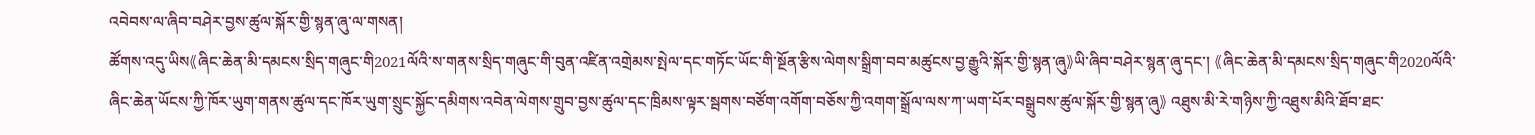འབེབས་ལ་ཞིབ་བཤེར་བྱས་ཚུལ་སྐོར་གྱི་སྙན་ཞུ་ལ་གསན།
ཚོགས་འདུ་ཡིས《ཞིང་ཆེན་མི་དམངས་སྲིད་གཞུང་གི2021ལོའི་ས་གནས་སྲིད་གཞུང་གི་བུན་འཛིན་འགྲེམས་སྤེལ་དང་གཏོང་ཡོང་གི་སྔོན་རྩིས་ལེགས་སྒྲིག་བབ་མཚུངས་བྱ་རྒྱུའི་སྐོར་གྱི་སྙན་ཞུ》ཡི་ཞིབ་བཤེར་སྙན་ཞུ་དང་། 《ཞིང་ཆེན་མི་དམངས་སྲིད་གཞུང་གི2020ལོའི་ཞིང་ཆེན་ཡོངས་ཀྱི་ཁོར་ཡུག་གནས་ཚུལ་དང་ཁོར་ཡུག་སྲུང་སྐྱོང་དམིགས་འབེན་ལེགས་གྲུབ་བྱས་ཚུལ་དང་ཁྲིམས་ལྟར་སྦགས་བཙོག་འགོག་བཅོས་ཀྱི་འགག་སྒྲོལ་ལས་ཀ་ཡག་པོར་བསྒྲུབས་ཚུལ་སྐོར་གྱི་སྙན་ཞུ》 འཐུས་མི་རེ་གཉིས་ཀྱི་འཐུས་མིའི་ཐོབ་ཐང་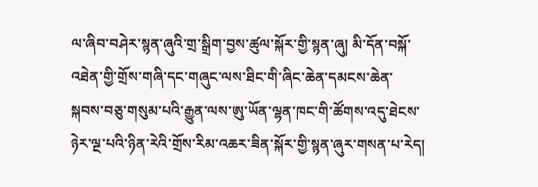ལ་ཞིབ་བཤེར་སྙན་ཞུའི་གྲ་སྒྲིག་བྱས་ཚུལ་སྐོར་གྱི་སྙན་ཞུ། མི་དོན་བསྐོ་འཐེན་གྱི་གྲོས་གཞི་དང་གཞུང་ལས་ཐིང་གི་ཞིང་ཆེན་དམངས་ཆེན་སྐབས་བཅུ་གསུམ་པའི་རྒྱུན་ལས་ཨུ་ཡོན་ལྷན་ཁང་གི་ཚོགས་འདུ་ཐེངས་ཉེར་ལྔ་པའི་ཉིན་རེའི་གྲོས་རིམ་འཆར་ཟིན་སྐོར་གྱི་སྙན་ཞུར་གསན་པ་རེད།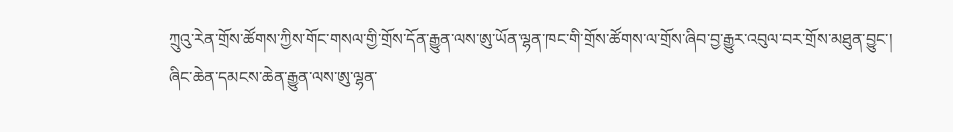ཀྲུའུ་རེན་གྲོས་ཚོགས་ཀྱིས་གོང་གསལ་གྱི་གྲོས་དོན་རྒྱུན་ལས་ཨུ་ཡོན་ལྷན་ཁང་གི་གྲོས་ཚོགས་ལ་གྲོས་ཞིབ་བྱ་རྒྱུར་འབུལ་བར་གྲོས་མཐུན་བྱུང་།
ཞིང་ཆེན་དམངས་ཆེན་རྒྱུན་ལས་ཨུ་ལྷན་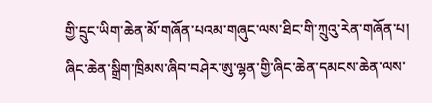གྱི་དྲུང་ཡིག་ཆེན་མོ་གཞོན་པའམ་གཞུང་ལས་ཐིང་གི་ཀྲུའུ་རེན་གཞོན་པ། ཞིང་ཆེན་སྒྲིག་ཁྲིམས་ཞིབ་བཤེར་ཨུ་ལྷན་གྱི་ཞིང་ཆེན་དམངས་ཆེན་ལས་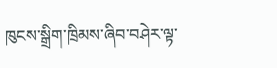ཁུངས་སྒྲིག་ཁྲིམས་ཞིབ་བཤེར་ལྟ་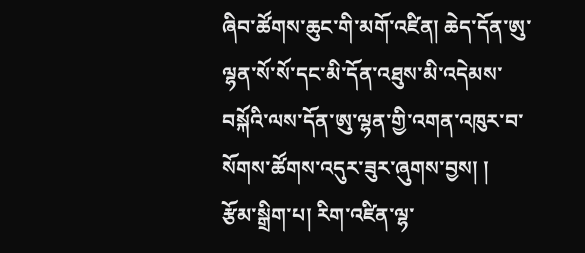ཞིབ་ཚོགས་ཆུང་གི་མགོ་འཛིན། ཆེད་དོན་ཨུ་ལྷན་སོ་སོ་དང་མི་དོན་འཐུས་མི་འདེམས་བསྐོའི་ལས་དོན་ཨུ་ལྷན་གྱི་འགན་འཁུར་བ་སོགས་ཚོགས་འདུར་ཟུར་ཞུགས་བྱས། །
རྩོམ་སྒྲིག་པ། རིག་འཛིན་ལྷ་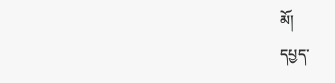མོ།
དཔྱད་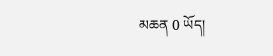མཆན 0 ཡོད།